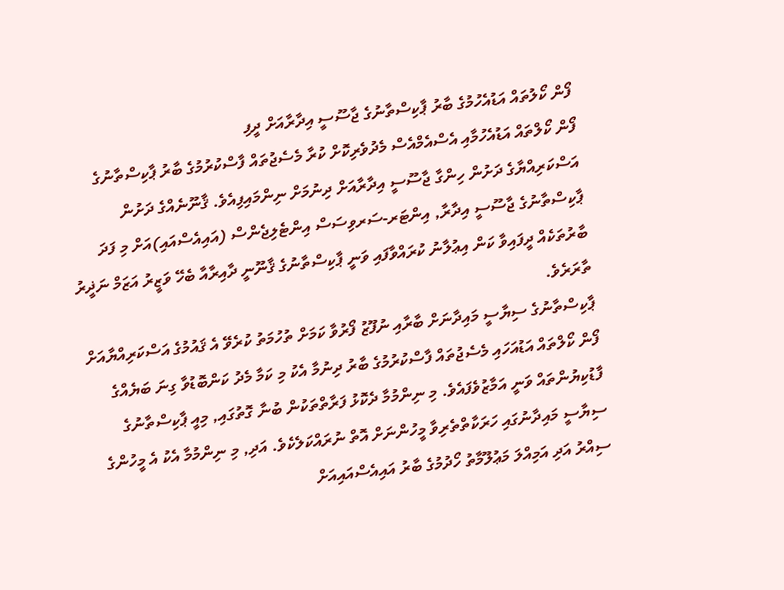ފޯން ކޯލުތައް އަޑުއެހުމުގެ ބާރު ޕާކިސްތާނުގެ ޖާސޫސީ އިދާރާއަށް ދީފި
ފޯން ކޯލްތައް އަޑުއެހުމާއި އެސްއެމްއެސް މެދުވެރިކޮށް ކުރާ މެސެޖުތައް ފާސްކުރުމުގެ ބާރު ޕާކިސްތާނުގެ އަސްކަރިއްޔާގެ ދަށުން ހިންގާ ޖާސޫސީ އިދާރާއަށް ދިނުމަށް ނިންމައިފިއެވެ. ޤާނޫނެއްގެ ދަށުން ޕާކިސްތާނުގެ ޖާސޫސީ އިދާރާ, އިންޓަރ-ސަރވިސަސް އިންޓެލިޖެންސް (އައިއެސްއައި)އަށް މި ފަދަ ބާރުތަކެއް ދީފައިވާ ކަން އިޢުލާނު ކުރައްވާފައި ވަނީ ޕާކިސްތާނުގެ ޤާނޫނީ ދާއިރާއާ ބެހޭ ވަޒީރު އަޒަމް ނަޛީރު ތާރަރެވެ.
ޕާކިސްތާނުގެ ސިޔާސީ މައިދާނަށް ބާރާއި ނުފޫޒު ފޯރުވާ ކަމަށް ތުހުމަތު ކުރެވޭ އެ ޤައުމުގެ އަސްކަރިއްޔާއަށް ފޯން ކޯލްތައް އަޑުއަހައި މެސެޖުތައް ފާސްކުރުމުގެ ބާރު ދިނުމާ އެކު މި ކަމާ މެދު ކަންބޮޑުވާ ގިނަ ބަޔެއްގެ ފާޑުކިޔުންތައް ވަނީ އަމާޒުވެފައެވެ. މި ނިންމުމާ ދެކޮޅު ފަރާތްތަކުން ބުނާ ގޮތުގައި, މިއީ ޕާކިސްތާނުގެ ސިޔާސީ މައިދާނުގައި ހަރަކާތްތެރިވާ މީހުންނަށް އޮތް ނުރައްކަލެކެވެ. އަދި, މި ނިންމުމާ އެކު އެ މީހުންގެ ސިއްރު އަދި އަމިއްލަ މަޢުލޫމާތު ހޯދުމުގެ ބާރު އައިއެސްއައިއަށް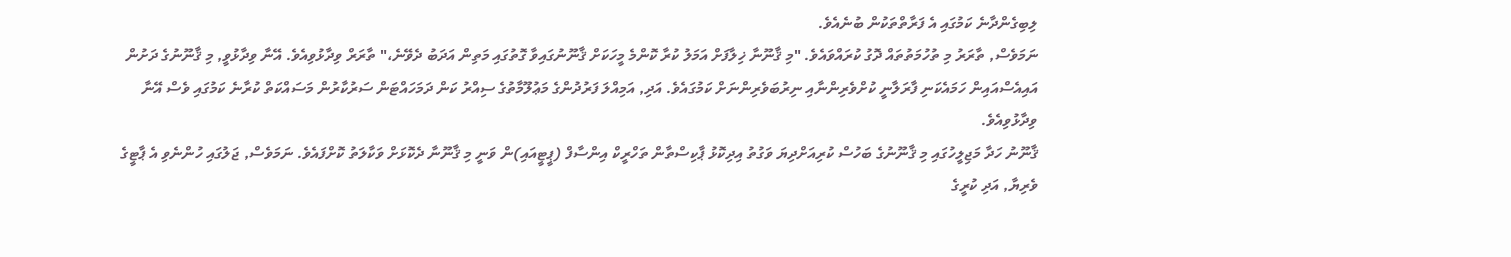ލިބިގެންދާނެ ކަމުގައި އެ ފަރާތްތަކުން ބުނެއެވެ.
ނަމަވެސް, ތާރަރު މި ތުހުމަތުތައް ދޮގު ކުރައްވައެވެ. "މި ޤާނޫނާ ޚިލާފަށް އަމަލު ކުރާ ކޮންމެ މީހަކަށް ޤާނޫނުގައިވާ ގޮތުގައި މަތިން އަދަބު ދެވޭނެ،" ތާރަރް ވިދާޅުވިއެވެ. އޭނާ ވިދާޅުވީ, މި ޤާނޫނުގެ ދަށުން އައިއެސްއައިން ހަމައެކަނި ފާރަލާނީ ކުށްވެރިންނާއި ނިރުބަވެރިންނަށް ކަމުގައެވެ. އަދި, އަމިއްލަ ފަރުދުންގެ މަޢުލޫމާތުގެ ސިއްރު ކަން ދަމަހައްޓަން ސަރުކާރުން މަސައްކަތް ކުރާނެ ކަމުގައި ވެސް އޭނާ ވިދާޅުވިއެވެ.
ޤާނޫނު ހަދާ މަޖިލީހުގައި މި ޤާނޫނުގެ ބަހުސް ކުރިއަށްދިޔަ ވަގުތު އިދިކޮޅު ޕާކިސްތާން ތަހްރީކް އިންސާފް (ޕީޓީއައި)ން ވަނީ މި ޤާނޫނާ ދެކޮޅަށް ވަކާލަތު ކޮށްފައެވެ. ނަމަވެސް, ޖަލުގައި ހުންނެވި އެ ޕާޓީގެ ވެރިޔާ, އަދި ކުރީގެ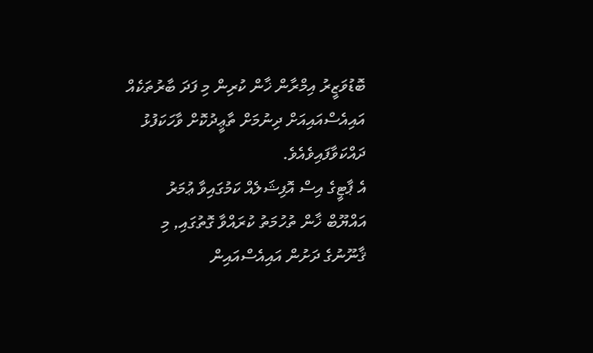ބޮޑުވަޒީރު އިމްރާން ޚާން ކުރިން މި ފަދަ ބާރުތަކެއް އައިއެސްއައިއަށް ދިނުމަށް ތާޢީދުކޮށް ވާހަކަފުޅު ދައްކަވާފައިވެއެވެ.
އެ ޕާޓީގެ އިސް އޮފިޝަލެއް ކަމުގައިވާ ޢުމަރު އައްޔޫބް ޚާން ތުހުމަތު ކުރައްވާ ގޮތުގައި, މި ޤާނޫނުގެ ދަށުން އައިއެސްއައިން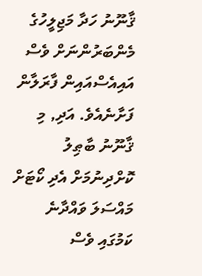ޤާނޫނު ހަދާ މަޖިލީހުގެ މެންބަރުންނަށް ވެސް އައިއެސްއައިން ފާރަލާން ފަށާނެއެވެ. އަދި, މި ޤާނޫނު ބާޠިލު ކޮށްދިނުމަށް އެދި ކޯޓަށް މައްސަލަ ވައްދާނެ ކަމުގައި ވެސް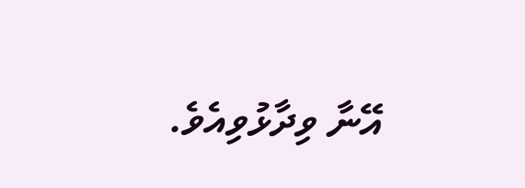އޭނާ ވިދާޅުވިއެވެ.